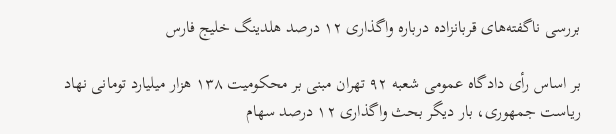بررسی ناگفته‌های قربانزاده درباره واگذاری ۱۲ درصد هلدینگ خلیج فارس

بر اساس رأی دادگاه عمومی شعبه ۹۲ تهران مبنی بر محکومیت ۱۳۸ هزار میلیارد تومانی نهاد ریاست جمهوری، بار دیگر بحث واگذاری ۱۲ درصد سهام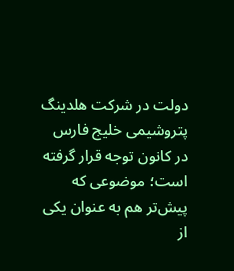دولت در شرکت هلدینگ پتروشیمی خلیج فارس در کانون توجه قرار گرفته است؛ موضوعی که پیش‌تر هم به عنوان یکی از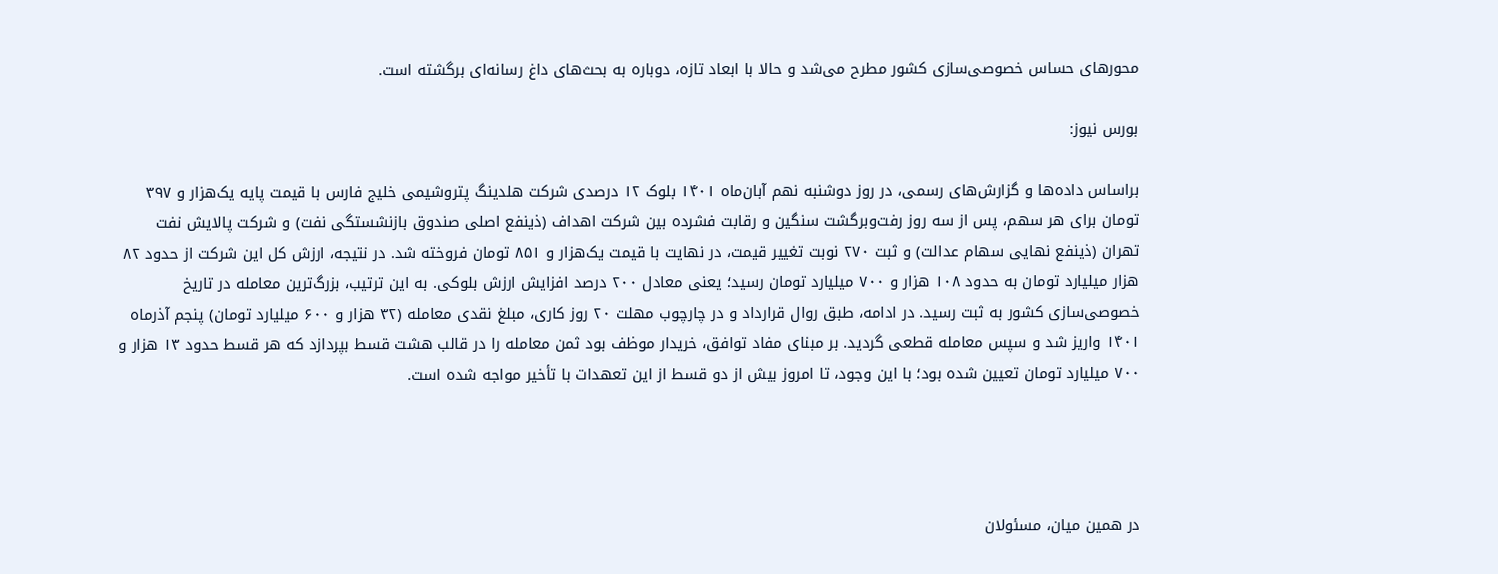محورهای حساس خصوصی‌سازی کشور مطرح می‌شد و حالا با ابعاد تازه، دوباره به بحث‌های داغ رسانه‌ای برگشته است.

بورس نیوز:

براساس داده‌ها و گزارش‌های رسمی، در روز دوشنبه نهم آبان‌ماه ۱۴۰۱ بلوک ۱۲ درصدی شرکت هلدینگ پتروشیمی خلیج فارس با قیمت پایه یک‌هزار و ۳۹۷ تومان برای هر سهم، پس از سه روز رفت‌وبرگشت سنگین و رقابت فشرده بین شرکت اهداف (ذینفع اصلی صندوق بازنشستگی نفت) و شرکت پالایش نفت تهران (ذینفع نهایی سهام عدالت) و ثبت ۲۷۰ نوبت تغییر قیمت، در نهایت با قیمت یک‌هزار و ۸۵۱ تومان فروخته شد. در نتیجه، ارزش کل این شرکت از حدود ۸۲ هزار میلیارد تومان به حدود ۱۰۸ هزار و ۷۰۰ میلیارد تومان رسید؛ یعنی معادل ۲۰۰ درصد افزایش ارزش بلوکی. به این ترتیب، بزرگ‌ترین معامله در تاریخ خصوصی‌سازی کشور به ثبت رسید. در ادامه، طبق روال قرارداد و در چارچوب مهلت ۲۰ روز کاری، مبلغ نقدی معامله (۳۲ هزار و ۶۰۰ میلیارد تومان) پنجم آذرماه ۱۴۰۱ واریز شد و سپس معامله قطعی گردید. بر مبنای مفاد توافق، خریدار موظف بود ثمن معامله را در قالب هشت قسط بپردازد که هر قسط حدود ۱۳ هزار و ۷۰۰ میلیارد تومان تعیین شده بود؛ با این وجود، تا امروز بیش از دو قسط از این تعهدات با تأخیر مواجه شده است.




در همین میان، مسئولان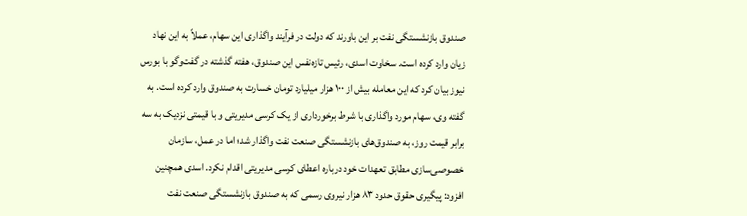صندوق بازنشستگی نفت بر این باورند که دولت در فرآیند واگذاری این سهام، عملاً به این نهاد زیان وارد کرده است. سخاوت اسدی، رئیس تازه‌نفس این صندوق، هفته گذشته در گفت‌وگو با بورس نیوز بیان کرد که این معامله بیش از ۱۰۰ هزار میلیارد تومان خسارت به صندوق وارد کرده است. به گفته وی، سهام مورد واگذاری با شرط برخورداری از یک کرسی مدیریتی و با قیمتی نزدیک به سه برابر قیمت روز، به صندوق‌های بازنشستگی صنعت نفت واگذار شد؛ اما در عمل، سازمان خصوصی‌سازی مطابق تعهدات خود درباره اعطای کرسی مدیریتی اقدام نکرد. اسدی همچنین افزود: پیگیری حقوق حدود ۸۳ هزار نیروی رسمی که به صندوق بازنشستگی صنعت نفت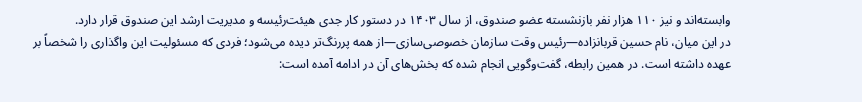وابسته‌اند و نیز ۱۱۰ هزار نفر بازنشسته عضو صندوق، از سال ۱۴۰۳ در دستور کار جدی هیئت‌رئیسه و مدیریت ارشد این صندوق قرار دارد.
در این میان، نام حسین قربانزاده—رئیس وقت سازمان خصوصی‌سازی—از همه پررنگ‌تر دیده می‌شود؛ فردی که مسئولیت این واگذاری را شخصاً بر عهده داشته است. در همین رابطه، گفت‌وگویی انجام شده که بخش‌های آن در ادامه آمده است: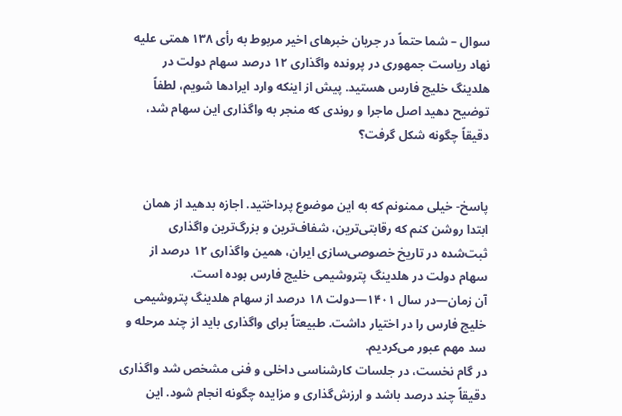سوال – شما حتماً در جریان خبرهای اخیر مربوط به رأی ۱۳۸ همتی علیه نهاد ریاست جمهوری در پرونده واگذاری ۱۲ درصد سهام دولت در هلدینگ خلیج فارس هستید. پیش از اینکه وارد ایرادها شویم، لطفاً توضیح دهید اصل ماجرا و روندی که منجر به واگذاری این سهام شد، دقیقاً چگونه شکل گرفت؟


پاسخ- خیلی ممنونم که به این موضوع پرداختید. اجازه بدهید از همان ابتدا روشن کنم که رقابتی‌ترین، شفاف‌ترین و بزرگ‌ترین واگذاری ثبت‌شده در تاریخ خصوصی‌سازی ایران، همین واگذاری ۱۲ درصد از سهام دولت در هلدینگ پتروشیمی خلیج فارس بوده است.
آن زمان—در سال ۱۴۰۱—دولت ۱۸ درصد از سهام هلدینگ پتروشیمی خلیج فارس را در اختیار داشت. طبیعتاً برای واگذاری باید از چند مرحله و سد مهم عبور می‌کردیم.
در گام نخست، در جلسات کارشناسی داخلی و فنی مشخص شد واگذاری دقیقاً چند درصد باشد و ارزش‌گذاری و مزایده چگونه انجام شود. این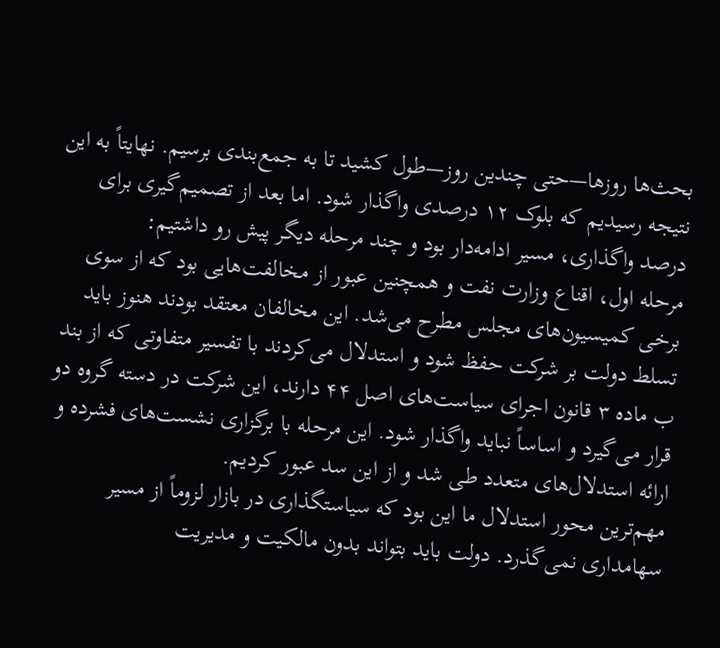بحث‌ها روزها—حتی چندین روز—طول کشید تا به جمع‌بندی برسیم. نهایتاً به این نتیجه رسیدیم که بلوک ۱۲ درصدی واگذار شود. اما بعد از تصمیم‌گیری برای درصد واگذاری، مسیر ادامه‌دار بود و چند مرحله دیگر پیش رو داشتیم:
مرحله اول، اقناع وزارت نفت و همچنین عبور از مخالفت‌هایی بود که از سوی برخی کمیسیون‌های مجلس مطرح می‌شد. این مخالفان معتقد بودند هنوز باید تسلط دولت بر شرکت حفظ شود و استدلال می‌کردند با تفسیر متفاوتی که از بند ب ماده ۳ قانون اجرای سیاست‌های اصل ۴۴ دارند، این شرکت در دسته گروه دو قرار می‌گیرد و اساساً نباید واگذار شود. این مرحله با برگزاری نشست‌های فشرده و ارائه استدلال‌های متعدد طی شد و از این سد عبور کردیم.
مهم‌ترین محور استدلال ما این بود که سیاستگذاری در بازار لزوماً از مسیر سهامداری نمی‌گذرد. دولت باید بتواند بدون مالکیت و مدیریت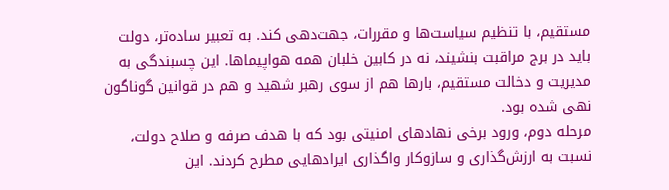مستقیم، با تنظیم سیاست‌ها و مقررات، جهت‌دهی کند. به تعبیر ساده‌تر، دولت باید در برج مراقبت بنشیند، نه در کابین خلبان همه هواپیماها. این چسبندگی به مدیریت و دخالت مستقیم، بارها هم از سوی رهبر شهید و هم در قوانین گوناگون نهی شده بود.
مرحله دوم، ورود برخی نهادهای امنیتی بود که با هدف صرفه و صلاح دولت، نسبت به ارزش‌گذاری و سازوکار واگذاری ایرادهایی مطرح کردند. این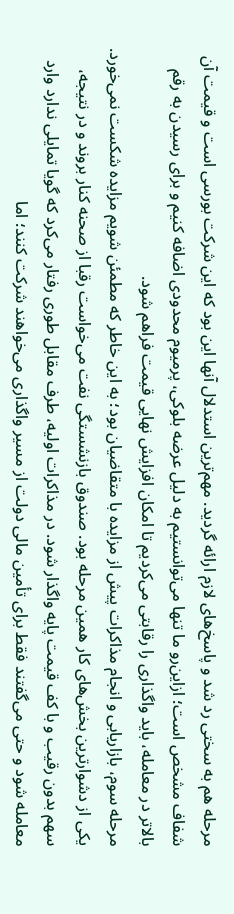مرحله هم به سختی رد شد و پاسخ‌های لازم ارائه گردید. مهم‌ترین استدلال آنها این بود که این شرکت بورسی است و قیمت آن شفاف مشخص است؛ ازاین‌رو ما تنها می‌توانستیم به دلیل عرضه بلوکی، پرمیوم محدودی اضافه کنیم و برای رسیدن به رقم بالاتر در معامله، باید واگذاری را رقابتی می‌کردیم تا امکان افزایش نهایی قیمت فراهم شود.
مرحله سوم، بازاریابی و انجام مذاکرات پیش از مزایده با متقاضیان بود؛ به این خاطر که مطمئن شویم مزایده شکست نمی‌خورد. یکی از دشوارترین بخش‌های کار همین مرحله بود. صندوق بازنشستگی نفت می‌خواست رقبا از صحنه کنار بروند و در نتیجه، سهم بدون رقیب و با کف قیمت پایه واگذار شود. در مذاکرات اولیه، طرف مقابل طوری رفتار می‌کرد که گویا تمایلی ندارد وارد معامله شود و حتی می‌گفتند فقط برای تأمین مالی دولت از مسیر واگذاری می‌خواهند شرکت کنند؛ اما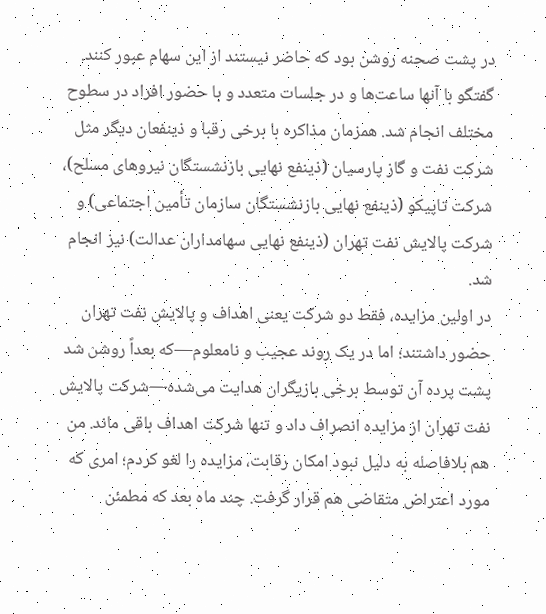در پشت صحنه روشن بود که حاضر نیستند از این سهام عبور کنند. گفتگو با آنها ساعت‌ها و در جلسات متعدد و با حضور افراد در سطوح مختلف انجام شد. همزمان مذاکره با برخی رقبا و ذینفعان دیگر مثل شرکت نفت و گاز پارسیان (ذینفع نهایی بازنشستگان نیروهای مسلح)، شرکت تاپیکو (ذینفع نهایی بازنشستگان سازمان تأمین اجتماعی) و شرکت پالایش نفت تهران (ذینفع نهایی سهامداران عدالت) نیز انجام شد.
در اولین مزایده، فقط دو شرکت یعنی اهداف و پالایش نفت تهران حضور داشتند؛ اما در یک روند عجیب و نامعلوم—که بعداً روشن شد پشت پرده آن توسط برخی بازیگران هدایت می‌شده—شرکت پالایش نفت تهران از مزایده انصراف داد و تنها شرکت اهداف باقی ماند. من هم بلافاصله به دلیل نبود امکان رقابت، مزایده را لغو کردم؛ امری که مورد اعتراض متقاضی هم قرار گرفت. چند ماه بعد که مطمئن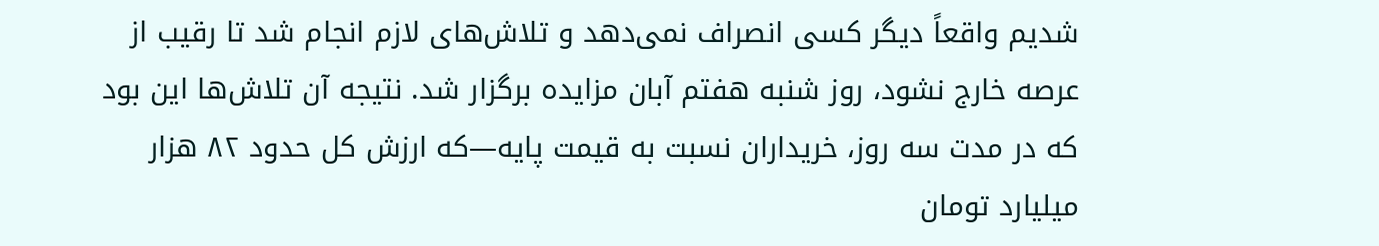شدیم واقعاً دیگر کسی انصراف نمی‌دهد و تلاش‌های لازم انجام شد تا رقیب از عرصه خارج نشود، روز شنبه هفتم آبان مزایده برگزار شد. نتیجه آن تلاش‌ها این بود که در مدت سه روز، خریداران نسبت به قیمت پایه—که ارزش کل حدود ۸۲ هزار میلیارد تومان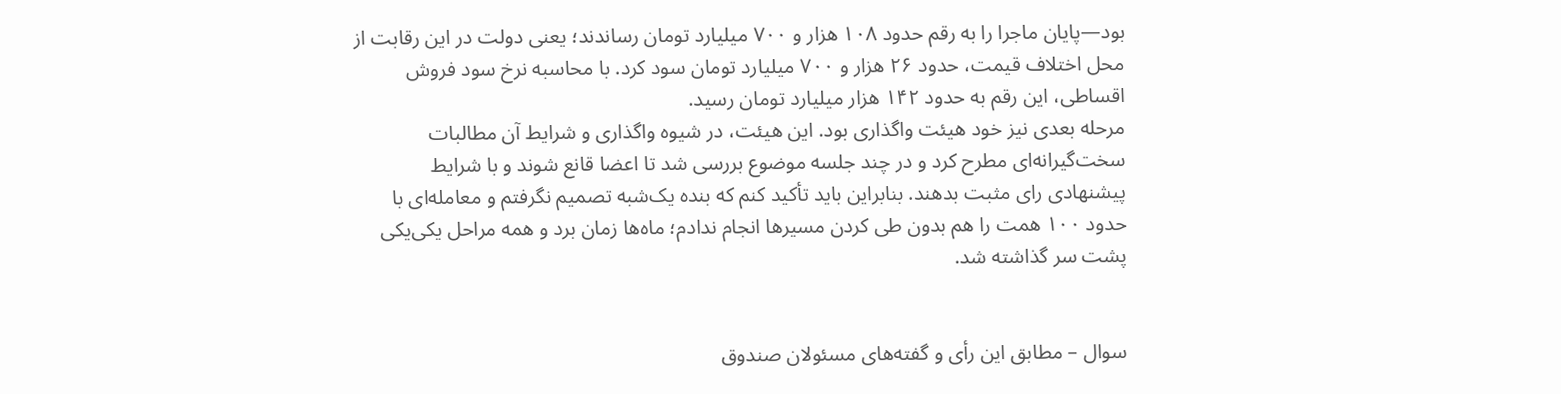بود—پایان ماجرا را به رقم حدود ۱۰۸ هزار و ۷۰۰ میلیارد تومان رساندند؛ یعنی دولت در این رقابت از محل اختلاف قیمت، حدود ۲۶ هزار و ۷۰۰ میلیارد تومان سود کرد. با محاسبه نرخ سود فروش اقساطی، این رقم به حدود ۱۴۲ هزار میلیارد تومان رسید.
مرحله بعدی نیز خود هیئت واگذاری بود. این هیئت، در شیوه واگذاری و شرایط آن مطالبات سخت‌گیرانه‌ای مطرح کرد و در چند جلسه موضوع بررسی شد تا اعضا قانع شوند و با شرایط پیشنهادی رای مثبت بدهند. بنابراین باید تأکید کنم که بنده یک‌شبه تصمیم نگرفتم و معامله‌ای با حدود ۱۰۰ همت را هم بدون طی کردن مسیرها انجام ندادم؛ ماه‌ها زمان برد و همه مراحل یکی‌یکی پشت سر گذاشته شد.


سوال – مطابق این رأی و گفته‌های مسئولان صندوق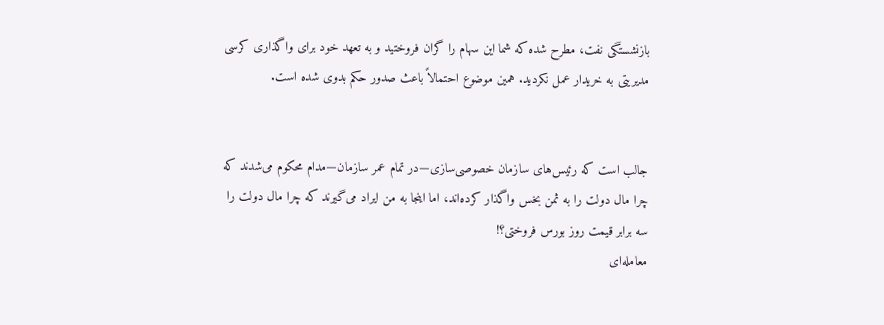بازنشستگی نفت، مطرح شده که شما این سهام را گران فروختید و به تعهد خود برای واگذاری کرسی مدیریتی به خریدار عمل نکردید. همین موضوع احتمالاً باعث صدور حکم بدوی شده است.


جالب است که رئیس‌های سازمان خصوصی‌سازی—در تمام عمر سازمان—مدام محکوم می‌شدند که چرا مال دولت را به ثمن بخس واگذار کرده‌اند، اما اینجا به من ایراد می‌گیرند که چرا مال دولت را سه برابر قیمت روز بورس فروختی؟!
معامله‌ای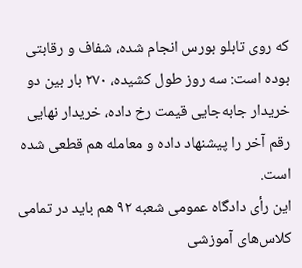که روی تابلو بورس انجام شده، شفاف و رقابتی بوده است: سه روز طول کشیده، ۲۷۰ بار بین دو خریدار جابه‌جایی قیمت رخ داده، خریدار نهایی رقم آخر را پیشنهاد داده و معامله هم قطعی شده است.
این رأی دادگاه عمومی شعبه ۹۲ هم باید در تمامی کلاس‌های آموزشی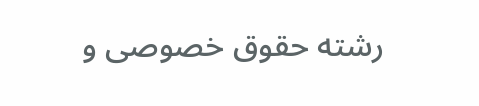رشته حقوق خصوصی و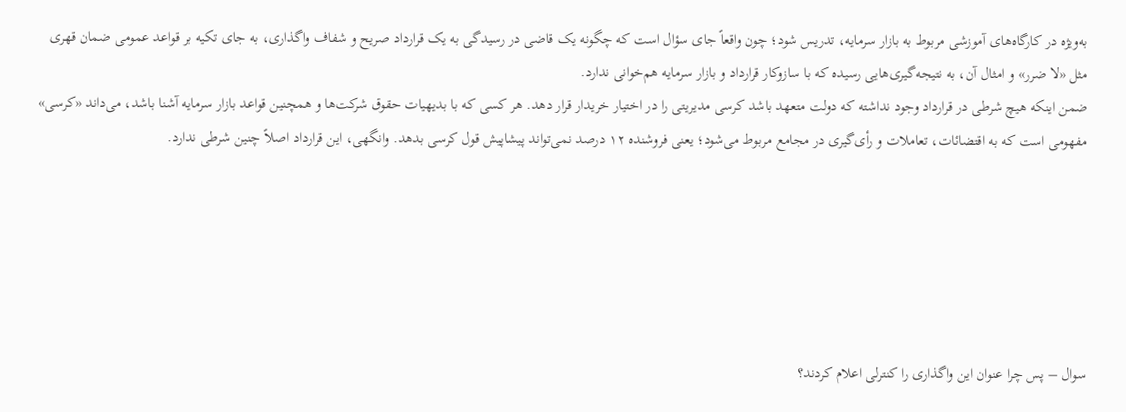به‌ویژه در کارگاه‌های آموزشی مربوط به بازار سرمایه، تدریس شود؛ چون واقعاً جای سؤال است که چگونه یک قاضی در رسیدگی به یک قرارداد صریح و شفاف واگذاری، به جای تکیه بر قواعد عمومی ضمان قهری مثل «لا ضرر» و امثال آن، به نتیجه‌گیری‌هایی رسیده که با سازوکار قرارداد و بازار سرمایه هم‌خوانی ندارد.
ضمن اینکه هیچ شرطی در قرارداد وجود نداشته که دولت متعهد باشد کرسی مدیریتی را در اختیار خریدار قرار دهد. هر کسی که با بدیهیات حقوق شرکت‌ها و همچنین قواعد بازار سرمایه آشنا باشد، می‌داند «کرسی» مفهومی است که به اقتضائات، تعاملات و رأی‌گیری در مجامع مربوط می‌شود؛ یعنی فروشنده ۱۲ درصد نمی‌تواند پیشاپیش قول کرسی بدهد. وانگهی، این قرارداد اصلاً چنین شرطی ندارد.






سوال – پس چرا عنوان این واگذاری را کنترلی اعلام کردند؟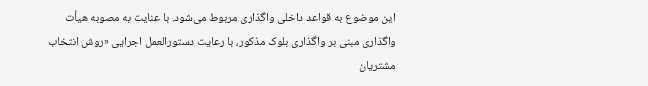این موضوع به قواعد داخلی واگذاری مربوط می‌شود. با عنایت به مصوبه هیأت واگذاری مبنی بر واگذاری بلوک مذکور، با رعایت دستورالعمل اجرایی «روش انتخاب مشتریان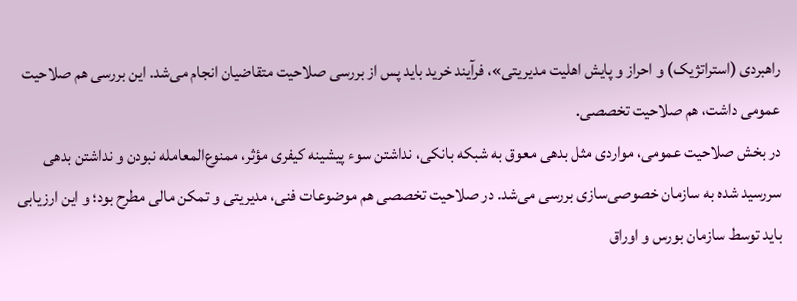راهبردی (استراتژیک) و احراز و پایش اهلیت مدیریتی»، فرآیند خرید باید پس از بررسی صلاحیت متقاضیان انجام می‌شد. این بررسی هم صلاحیت عمومی داشت، هم صلاحیت تخصصی.
در بخش صلاحیت عمومی، مواردی مثل بدهی معوق به شبکه بانکی، نداشتن سوء پیشینه کیفری مؤثر، ممنوع‌المعامله نبودن و نداشتن بدهی سررسید شده به سازمان خصوصی‌سازی بررسی می‌شد. در صلاحیت تخصصی هم موضوعات فنی، مدیریتی و تمکن مالی مطرح بود؛ و این ارزیابی باید توسط سازمان بورس و اوراق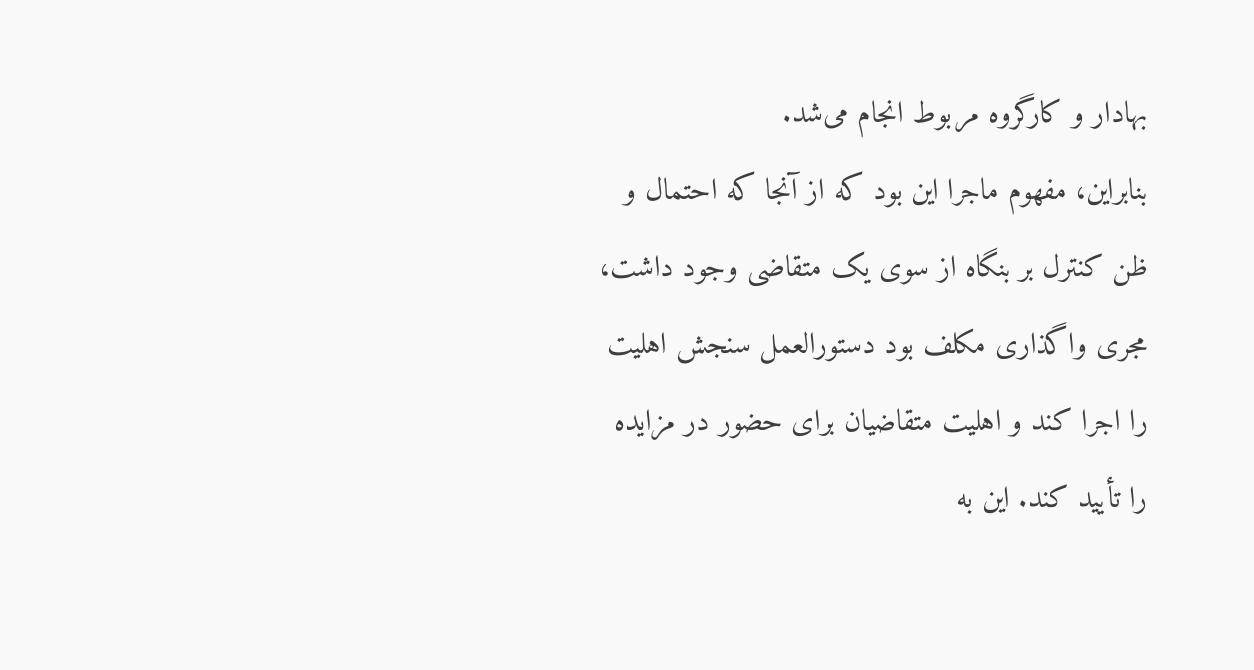بهادار و کارگروه مربوط انجام می‌شد.
بنابراین، مفهوم ماجرا این بود که از آنجا که احتمال و ظن کنترل بر بنگاه از سوی یک متقاضی وجود داشت، مجری واگذاری مکلف بود دستورالعمل سنجش اهلیت را اجرا کند و اهلیت متقاضیان برای حضور در مزایده را تأیید کند. این به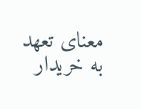معنای تعهد به خریدار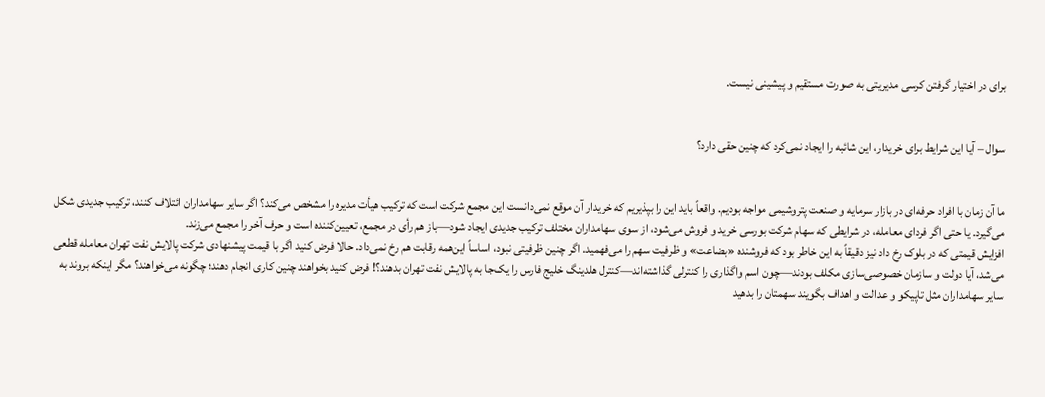برای در اختیار گرفتن کرسی مدیریتی به صورت مستقیم و پیشینی نیست.


سوال – آیا این شرایط برای خریدار، این شائبه را ایجاد نمی‌کرد که چنین حقی دارد؟


ما آن زمان با افراد حرفه‌ای در بازار سرمایه و صنعت پتروشیمی مواجه بودیم. واقعاً باید این را بپذیریم که خریدار آن موقع نمی‌دانست این مجمع شرکت است که ترکیب هیأت مدیره را مشخص می‌کند؟ اگر سایر سهامداران ائتلاف کنند، ترکیب جدیدی شکل می‌گیرد. یا حتی اگر فردای معامله، در شرایطی که سهام شرکت بورسی خرید و فروش می‌شود، از سوی سهامداران مختلف ترکیب جدیدی ایجاد شود—باز هم رأی در مجمع، تعیین‌کننده است و حرف آخر را مجمع می‌زند.
افزایش قیمتی که در بلوک رخ داد نیز دقیقاً به این خاطر بود که فروشنده «بضاعت» و ظرفیت سهم را می‌فهمید. اگر چنین ظرفیتی نبود، اساساً این‌همه رقابت هم رخ نمی‌داد. حالا فرض کنید اگر با قیمت پیشنهادی شرکت پالایش نفت تهران معامله قطعی می‌شد، آیا دولت و سازمان خصوصی‌سازی مکلف بودند—چون اسم واگذاری را کنترلی گذاشته‌اند—کنترل هلدینگ خلیج فارس را یک‌جا به پالایش نفت تهران بدهند؟! فرض کنید بخواهند چنین کاری انجام دهند؛ چگونه می‌خواهند؟ مگر اینکه بروند به سایر سهامداران مثل تاپیکو و عدالت و اهداف بگویند سهمتان را بدهید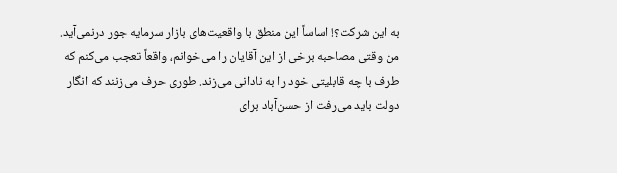به این شرکت؟! اساساً این منطق با واقعیت‌های بازار سرمایه جور درنمی‌آید.
من وقتی مصاحبه برخی از این آقایان را می‌خوانم، واقعاً تعجب می‌کنم که طرف با چه قابلیتی خود را به نادانی می‌زند. طوری حرف می‌زنند که انگار دولت باید می‌رفت از حسن‌آباد برای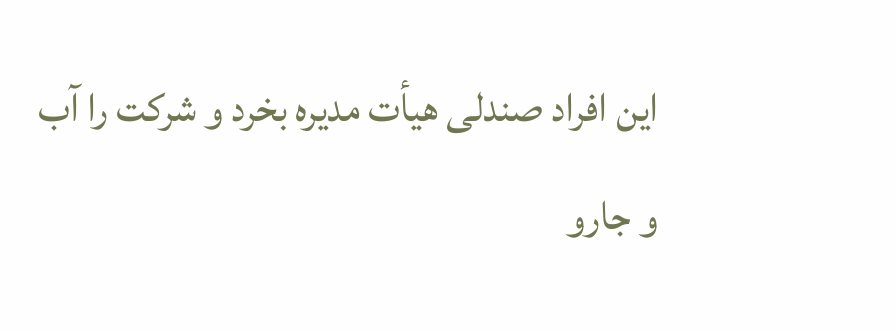این افراد صندلی هیأت مدیره بخرد و شرکت را آب و جارو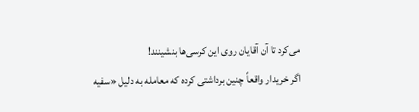می‌کرد تا آن آقایان روی این کرسی‌ها بنشینند!
اگر خریدار واقعاً چنین برداشتی کرده که معامله به دلیل «سفیه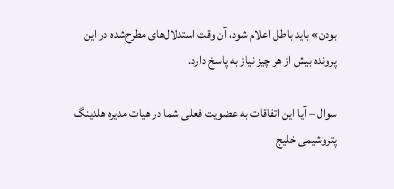بودن» باید باطل اعلام شود، آن وقت استدلال‌های مطرح‌شده در این پرونده بیش از هر چیز نیاز به پاسخ دارد.

سوال – آیا این اتفاقات به عضویت فعلی شما در هیات مدیره هلدینگ پتروشیمی خلیج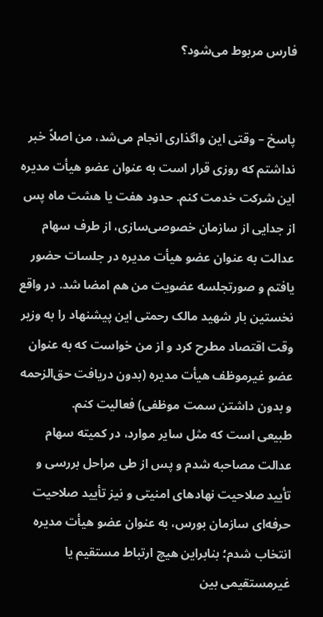فارس مربوط می‌شود؟


پاسخ – وقتی این واگذاری انجام می‌شد، من اصلاً خبر نداشتم که روزی قرار است به عنوان عضو هیأت مدیره این شرکت خدمت کنم. حدود هفت یا هشت ماه پس از جدایی از سازمان خصوصی‌سازی، از طرف سهام عدالت به عنوان عضو هیأت مدیره در جلسات حضور یافتم و صورتجلسه عضویت من هم امضا شد. در واقع نخستین بار شهید مالک رحمتی این پیشنهاد را به وزیر وقت اقتصاد مطرح کرد و از من خواست که به عنوان عضو غیرموظف هیأت مدیره (بدون دریافت حق‌الزحمه و بدون داشتن سمت موظفی) فعالیت کنم.
طبیعی است که مثل سایر موارد، در کمیته سهام عدالت مصاحبه شدم و پس از طی مراحل بررسی و تأیید صلاحیت نهادهای امنیتی و نیز تأیید صلاحیت حرفه‌ای سازمان بورس، به عنوان عضو هیأت مدیره انتخاب شدم؛ بنابراین هیچ ارتباط مستقیم یا غیرمستقیمی بین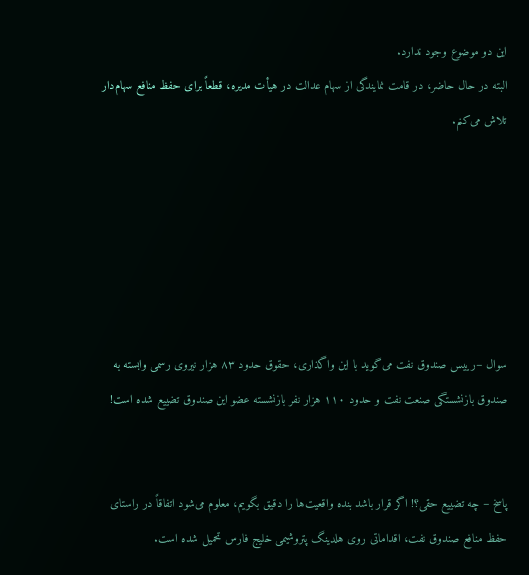این دو موضوع وجود ندارد.
البته در حال حاضر، در قامت نمایندگی از سهام عدالت در هیأت مدیره، قطعاً برای حفظ منافع سهام‌دار تلاش می‌کنم.






سوال –رییس صندوق نفت می‌گوید با این واگذاری، حقوق حدود ۸۳ هزار نیروی رسمی وابسته به صندوق بازنشستگی صنعت نفت و حدود ۱۱۰ هزار نفر بازنشسته عضو این صندوق تضییع شده است!


پاسخ – چه تضییع حقی؟! اگر قرار باشد بنده واقعیت‌ها را دقیق بگویم، معلوم می‌شود اتفاقاً در راستای حفظ منافع صندوق نفت، اقداماتی روی هلدینگ پتروشیمی خلیج فارس تحمیل شده است.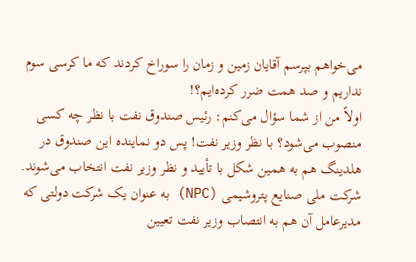می‌خواهم بپرسم آقایان زمین و زمان را سوراخ کردند که ما کرسی سوم نداریم و صد همت ضرر کرده‌ایم؟!
اولاً من از شما سؤال می‌کنم: رئیس صندوق نفت با نظر چه کسی منصوب می‌شود؟ با نظر وزیر نفت! پس دو نماینده این صندوق در هلدینگ هم به همین شکل با تأیید و نظر وزیر نفت انتخاب می‌شوند. شرکت ملی صنایع پتروشیمی (NPC) به عنوان یک شرکت دولتی که مدیرعامل آن هم به انتصاب وزیر نفت تعیین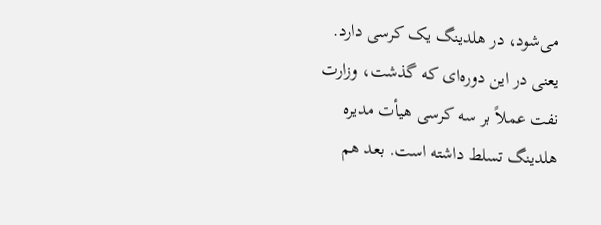می‌شود، در هلدینگ یک کرسی دارد. یعنی در این دوره‌ای که گذشت، وزارت نفت عملاً بر سه کرسی هیأت مدیره هلدینگ تسلط داشته است. بعد هم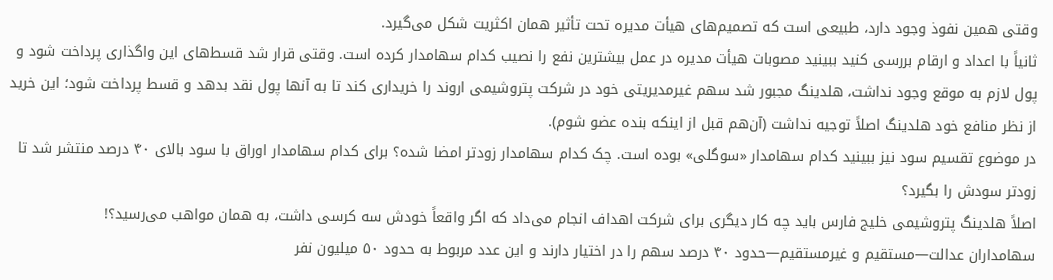وقتی همین نفوذ وجود دارد، طبیعی است که تصمیم‌های هیأت مدیره تحت تأثیر همان اکثریت شکل می‌گیرد.
ثانیاً با اعداد و ارقام بررسی کنید ببینید مصوبات هیأت مدیره در عمل بیشترین نفع را نصیب کدام سهامدار کرده است. وقتی قرار شد قسط‌های این واگذاری پرداخت شود و پول لازم به موقع وجود نداشت، هلدینگ مجبور شد سهم غیرمدیریتی خود در شرکت پتروشیمی اروند را خریداری کند تا به آنها پول نقد بدهد و قسط پرداخت شود؛ این خرید از نظر منافع خود هلدینگ اصلاً توجیه نداشت (آن‌هم قبل از اینکه بنده عضو شوم).
در موضوع تقسیم سود نیز ببینید کدام سهامدار «سوگلی» بوده است. چک کدام سهامدار زودتر امضا شده؟ برای کدام سهامدار اوراق با سود بالای ۴۰ درصد منتشر شد تا زودتر سودش را بگیرد؟
اصلاً هلدینگ پتروشیمی خلیج فارس باید چه کار دیگری برای شرکت اهداف انجام می‌داد که اگر واقعاً خودش سه کرسی داشت، به همان مواهب می‌رسید؟!
سهامداران عدالت—مستقیم و غیرمستقیم—حدود ۴۰ درصد سهم را در اختیار دارند و این عدد مربوط به حدود ۵۰ میلیون نفر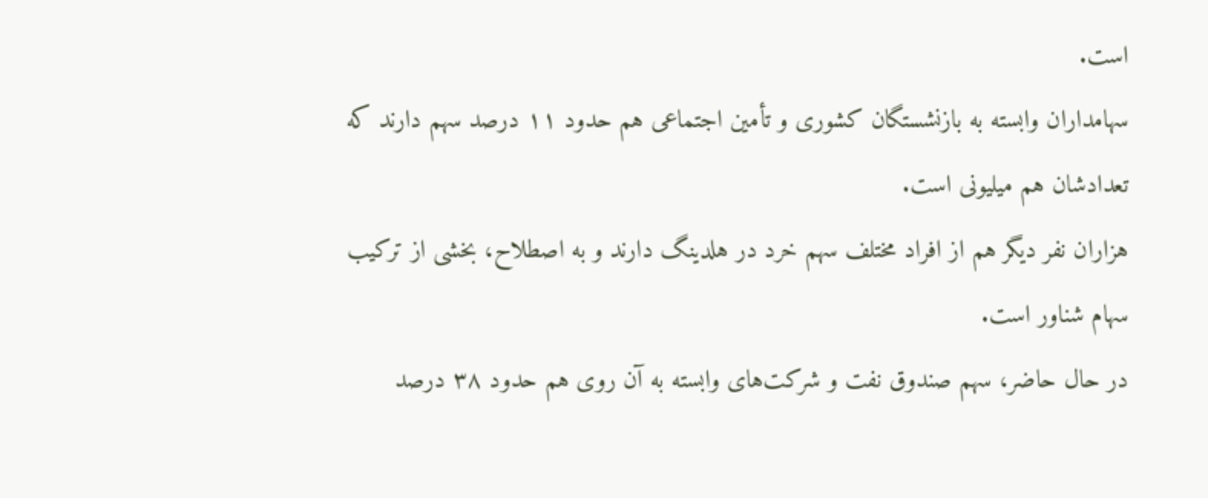است.
سهامداران وابسته به بازنشستگان کشوری و تأمین اجتماعی هم حدود ۱۱ درصد سهم دارند که تعدادشان هم میلیونی است.
هزاران نفر دیگر هم از افراد مختلف سهم خرد در هلدینگ دارند و به اصطلاح، بخشی از ترکیب سهام شناور است.
در حال حاضر، سهم صندوق نفت و شرکت‌های وابسته به آن روی هم حدود ۳۸ درصد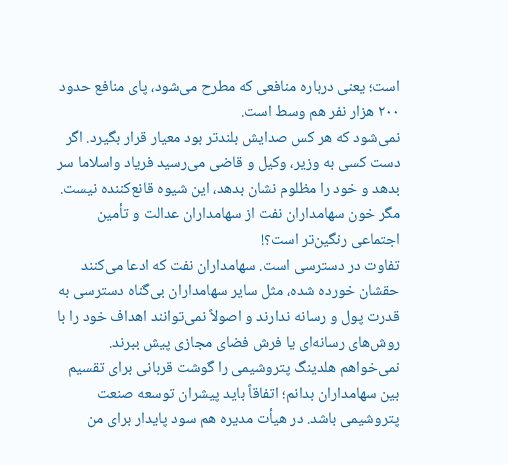است؛ یعنی درباره منافعی که مطرح می‌شود، پای منافع حدود ۲۰۰ هزار نفر هم وسط است.
نمی‌شود که هر کس صدایش بلندتر بود معیار قرار بگیرد. اگر دست کسی به وزیر، وکیل و قاضی می‌رسید فریاد واسلاما سر بدهد و خود را مظلوم نشان بدهد، این شیوه قانع‌کننده نیست.
مگر خون سهامداران نفت از سهامداران عدالت و تأمین اجتماعی رنگین‌تر است؟!
تفاوت در دسترسی است. سهامداران نفت که ادعا می‌کنند حقشان خورده شده، مثل سایر سهامداران بی‌گناه دسترسی به قدرت پول و رسانه ندارند و اصولاً نمی‌توانند اهداف خود را با روش‌های رسانه‌ای یا فرش فضای مجازی پیش ببرند.
نمی‌خواهم هلدینگ پتروشیمی را گوشت قربانی برای تقسیم بین سهامداران بدانم؛ اتفاقاً باید پیشران توسعه صنعت پتروشیمی باشد. در هیأت مدیره هم سود پایدار برای من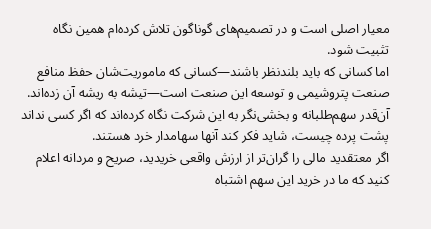معیار اصلی است و در تصمیم‌های گوناگون تلاش کرده‌ام همین نگاه تثبیت شود.
اما کسانی که باید بلندنظر باشند—کسانی که ماموریت‌شان حفظ منافع صنعت پتروشیمی و توسعه این صنعت است—تیشه به ریشه آن زده‌اند. آن‌قدر سهم‌طلبانه و بخشی‌نگر به این شرکت نگاه کرده‌اند که اگر کسی نداند پشت پرده چیست، شاید فکر کند آنها سهامدار خرد هستند.
اگر معتقدید مالی را گران‌تر از ارزش واقعی خریدید، صریح و مردانه اعلام کنید که ما در خرید این سهم اشتباه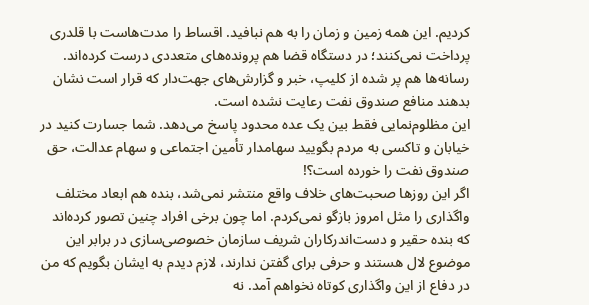کردیم. این همه زمین و زمان را به هم نبافید. اقساط را مدت‌هاست با قلدری پرداخت نمی‌کنند؛ در دستگاه قضا هم پرونده‌های متعددی درست کرده‌اند. رسانه‌ها هم پر شده از کلیپ، خبر و گزارش‌های جهت‌دار که قرار است نشان بدهند منافع صندوق نفت رعایت نشده است.
این مظلوم‌نمایی فقط بین یک عده محدود پاسخ می‌دهد. شما جسارت کنید در خیابان و تاکسی به مردم بگویید سهامدار تأمین اجتماعی و سهام عدالت، حق صندوق نفت را خورده است؟!
اگر این روزها صحبت‌های خلاف واقع منتشر نمی‌شد، بنده هم ابعاد مختلف واگذاری را مثل امروز بازگو نمی‌کردم. اما چون برخی افراد چنین تصور کرده‌اند که بنده حقیر و دست‌اندرکاران شریف سازمان خصوصی‌سازی در برابر این موضوع لال هستند و حرفی برای گفتن ندارند، لازم دیدم به ایشان بگویم که من در دفاع از این واگذاری کوتاه نخواهم آمد. نه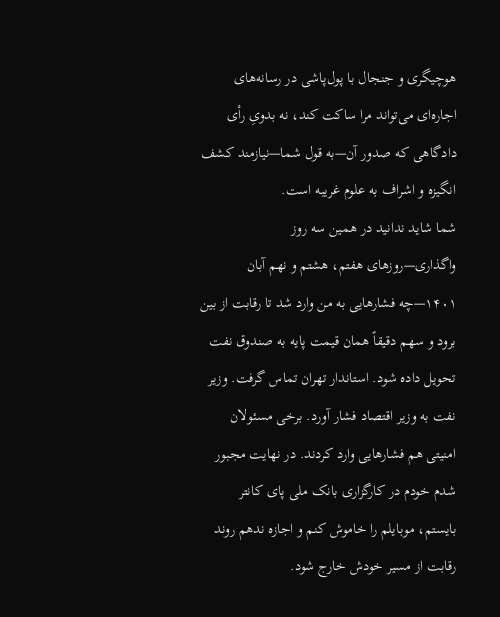هوچیگری و جنجال با پول‌پاشی در رسانه‌های اجاره‌ای می‌تواند مرا ساکت کند، نه بدویِ رأی دادگاهی که صدور آن—به قول شما—نیازمند کشف انگیزه و اشراف به علوم غریبه است.
شما شاید ندانید در همین سه روز واگذاری—روزهای هفتم، هشتم و نهم آبان ۱۴۰۱—چه فشارهایی به من وارد شد تا رقابت از بین برود و سهم دقیقاً همان قیمت پایه به صندوق نفت تحویل داده شود. استاندار تهران تماس گرفت. وزیر نفت به وزیر اقتصاد فشار آورد. برخی مسئولان امنیتی هم فشارهایی وارد کردند. در نهایت مجبور شدم خودم در کارگزاری بانک ملی پای کانتر بایستم، موبایلم را خاموش کنم و اجازه ندهم روند رقابت از مسیر خودش خارج شود.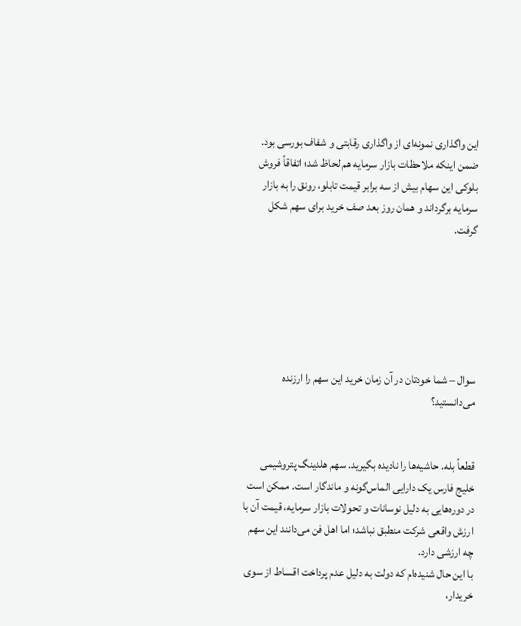این واگذاری نمونه‌ای از واگذاری رقابتی و شفاف بورسی بود. ضمن اینکه ملاحظات بازار سرمایه هم لحاظ شد؛ اتفاقاً فروش بلوکی این سهام بیش از سه برابر قیمت تابلو، رونق را به بازار سرمایه برگرداند و همان روز بعد صف خرید برای سهم شکل گرفت.






سوال – شما خودتان در آن زمان خرید این سهم را ارزنده می‌دانستید؟


قطعاً بله. حاشیه‌ها را نادیده بگیرید. سهم هلدینگ پتروشیمی خلیج فارس یک دارایی الماس‌گونه و ماندگار است. ممکن است در دوره‌هایی به دلیل نوسانات و تحولات بازار سرمایه، قیمت آن با ارزش واقعی شرکت منطبق نباشد؛ اما اهل فن می‌دانند این سهم چه ارزشی دارد.
با این حال شنیده‌ام که دولت به دلیل عدم پرداخت اقساط از سوی خریدار،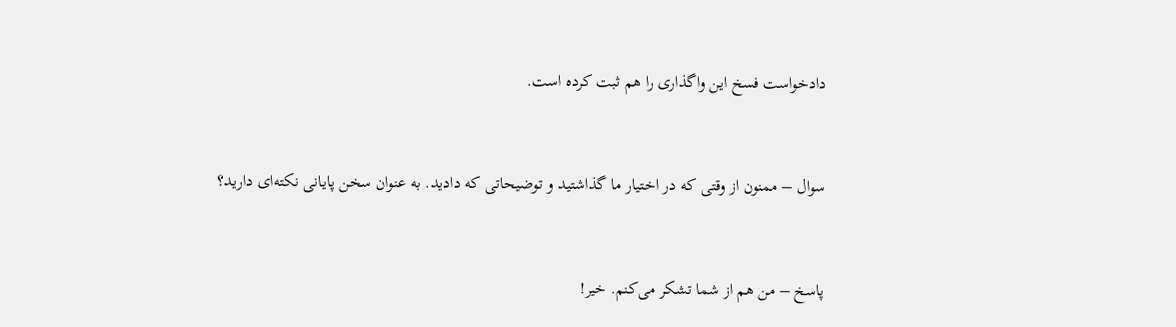دادخواست فسخ این واگذاری را هم ثبت کرده است.


سوال – ممنون از وقتی که در اختیار ما گذاشتید و توضیحاتی که دادید. به عنوان سخن پایانی نکته‌ای دارید؟


پاسخ – من هم از شما تشکر می‌کنم. خیر!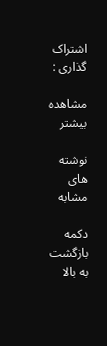اشتراک گذاری :

مشاهده بیشتر

نوشته های مشابه

دکمه بازگشت به بالا